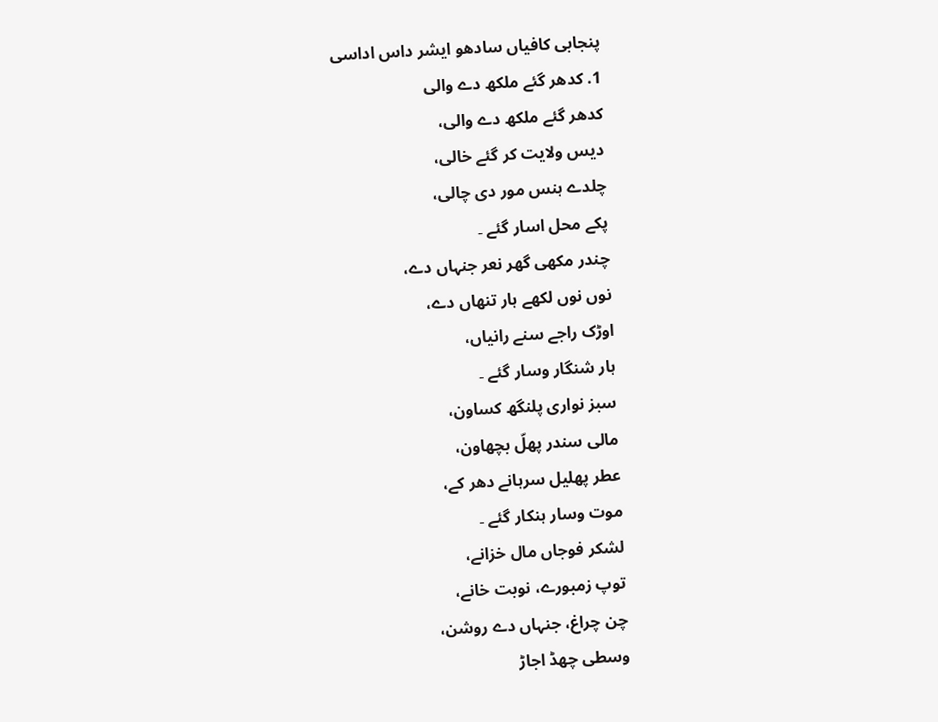پنجابی کافیاں سادھو ایشر داس اداسی
1. کدھر گئے ملکھ دے والی
کدھر گئے ملکھ دے والی،
دیس ولایت کر گئے خالی،
چلدے ہنس مور دی چالی،
پکے محل اسار گئے ۔
چندر مکھی گھر نعر جنہاں دے،
نوں نوں لکھے ہار تنھاں دے،
اوڑک راجے سنے رانیاں،
ہار شنگار وسار گئے ۔
سبز نواری پلنگھ کساون،
مالی سندر پھلّ بچھاون،
عطر پھلیل سرہانے دھر کے،
موت وسار ہنکار گئے ۔
لشکر فوجاں مال خزانے،
توپ زمبورے، نوبت خانے،
چن چراغ، جنہاں دے روشن،
وسطی چھڈ اجاڑ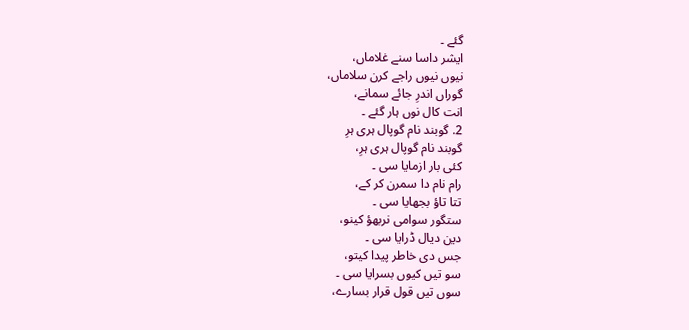گئے ۔
ایشر داسا سنے غلاماں،
نیوں نیوں راجے کرن سلاماں،
گوراں اندرِ جائے سمانے،
انت کال نوں ہار گئے ۔
2. گوبند نام گوپال ہری ہرِ
گوبند نام گوپال ہری ہرِ،
کئی بار ازمایا سی ۔
رام نام دا سمرن کر کے،
تتا تاؤ بجھایا سی ۔
ستگور سوامی نربھؤ کینو،
دین دیال ڈرایا سی ۔
جس دی خاطر پیدا کیتو،
سو تیں کیوں بسرایا سی ۔
سوں تیں قول قرار بسارے،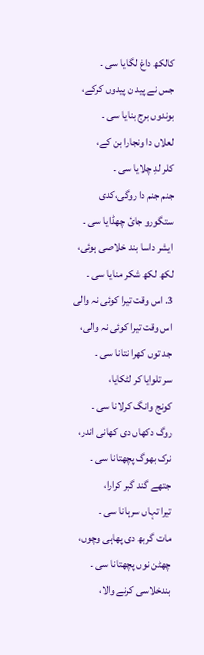کالکھ داغ لگایا سی ۔
جس نے پید ن پیدوں کرکے،
بوندوں برج بنایا سی ۔
لعلاں دا ونجارا بن کے،
کلر لدِ چلایا سی ۔
جنم جنم دا روگی،کدی
ستگورو جائ چھڈایا سی ۔
ایشر داسا بند خلاصی ہوئی،
لکھ لکھ شکر منایا سی ۔
3. اس وقت تیرا کوئی نہ والی
اس وقت تیرا کوئی نہ والی،
جد توں کھرا نتانا سی ۔
سر تلوایا کر لٹکایا،
کونج وانگ کرلانا سی ۔
روگ دکھاں دی کھانی اندر،
نرک بھوگ پچھتانا سی ۔
جتھے گند گبر کرارا،
تیرا تہاں سرہانا سی ۔
مات گربھ دی پھاہی وچوں،
چھٹن نوں پچھتانا سی ۔
بندخلاسی کرنے والا،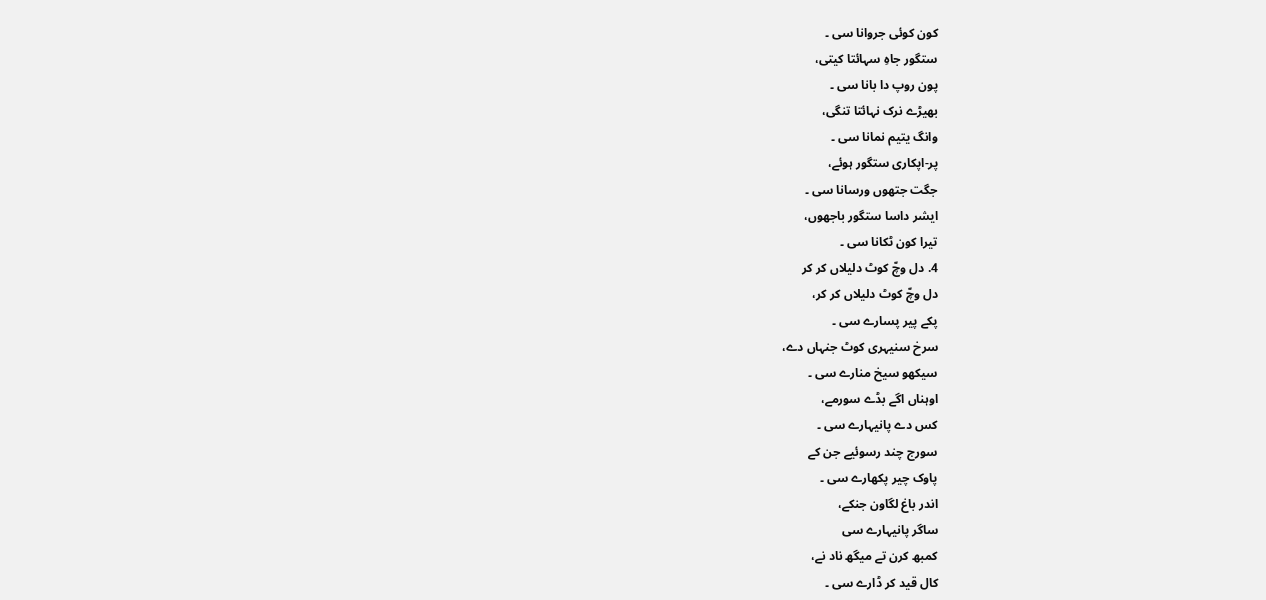کون کوئی جروانا سی ۔
ستگور جاہِ سہائتا کیتی،
پون روپ دا بانا سی ۔
بھیڑے نرک نہائتا تنگی،
وانگ یتیم نمانا سی ۔
پر-اپکاری ستگور ہوئے،
جگت جتھوں ورسانا سی ۔
ایشر داسا ستگور باجھوں،
تیرا کون ٹکانا سی ۔
4. دل وچّ کوٹ دلیلاں کر کر
دل وچّ کوٹ دلیلاں کر کر،
پکے پیر پسارے سی ۔
سرخ سنیہری کوٹ جنہاں دے،
سیکھو سیخ منارے سی ۔
اوہناں اگے بڈے سورمے،
کس دے پانیہارے سی ۔
سورج چند رسوئیے جن کے
پاوک چیر پکھارے سی ۔
اندر باغ لگاون جنکے،
ساگر پانیہارے سی
کمبھ کرن تے میگھ ناد نے،
کال قید کر ڈارے سی ۔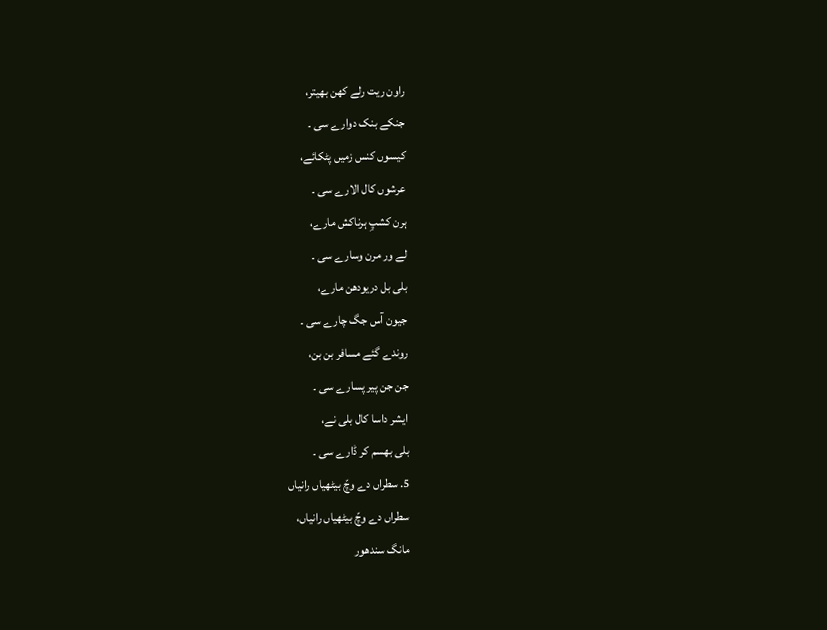راون ریت رلے کھن بھیتر،
جنکے بنک دوارے سی ۔
کیسوں کنس زمیں پٹکائے،
عرشوں کال الارے سی ۔
ہرن کشپِ ہرناکش مارے،
لے ور مرن وسارے سی ۔
بلی بل دریودھن مارے،
جیون آس جگ چارے سی ۔
روندے گئے مسافر بن بن،
جن جن پیر پسارے سی ۔
ایشر داسا کال بلی نے،
بلی بھسم کر ڈارے سی ۔
5. سطراں دے وچّ بیٹھیاں رانیاں
سطراں دے وچّ بیٹھیاں رانیاں،
مانگ سندھور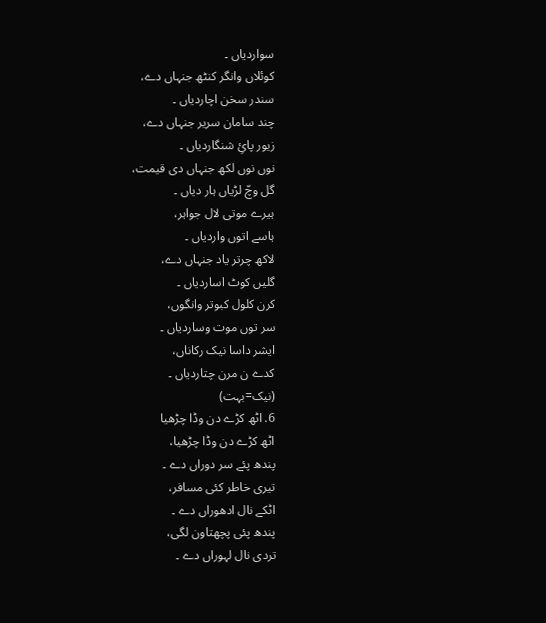سواردیاں ۔
کوئلاں وانگر کنٹھ جنہاں دے،
سندر سخن اچاردیاں ۔
چند سامان سریر جنہاں دے،
زیور پائِ شنگاردیاں ۔
نوں نوں لکھ جنہاں دی قیمت،
گل وچّ لڑیاں ہار دیاں ۔
ہیرے موتی لال جواہر،
ہاسے اتوں واردیاں ۔
لاکھ چرتر یاد جنہاں دے،
گلیں کوٹ اساردیاں ۔
کرن کلول کبوتر وانگوں،
سر توں موت وساردیاں ۔
ایشر داسا نیک رکاناں،
کدے ن مرن چتاردیاں ۔
(نیک=بہت)
6. اٹھ کڑے دن وڈا چڑھیا
اٹھ کڑے دن وڈا چڑھیا،
پندھ پئے سر دوراں دے ۔
تیری خاطر کئی مسافر،
اٹکے نال ادھوراں دے ۔
پندھ پئی پچھتاون لگی،
تردی نال لہوراں دے ۔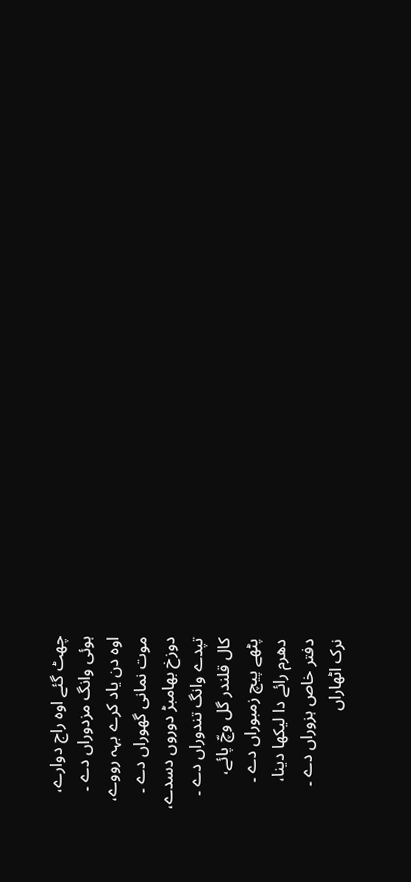چھٹ گئے اوہ راج دوارے،
ہوئی وانگ مزدوراں دے ۔
اوہ دن یاد کرے بہہ رووے،
موت نمانی گھوراں دے ۔
دوزخ بھامبڑ دوروں دسدے،
تپدے وانگ تندوراں دے ۔
کال قلندر گل وچّ پائے،
پٹھے پیچ زمبوراں دے ۔
دھرم رائے دا لیکھا دینا،
دفتر خاص ہزوراں دے ۔
نرک اٹھاراں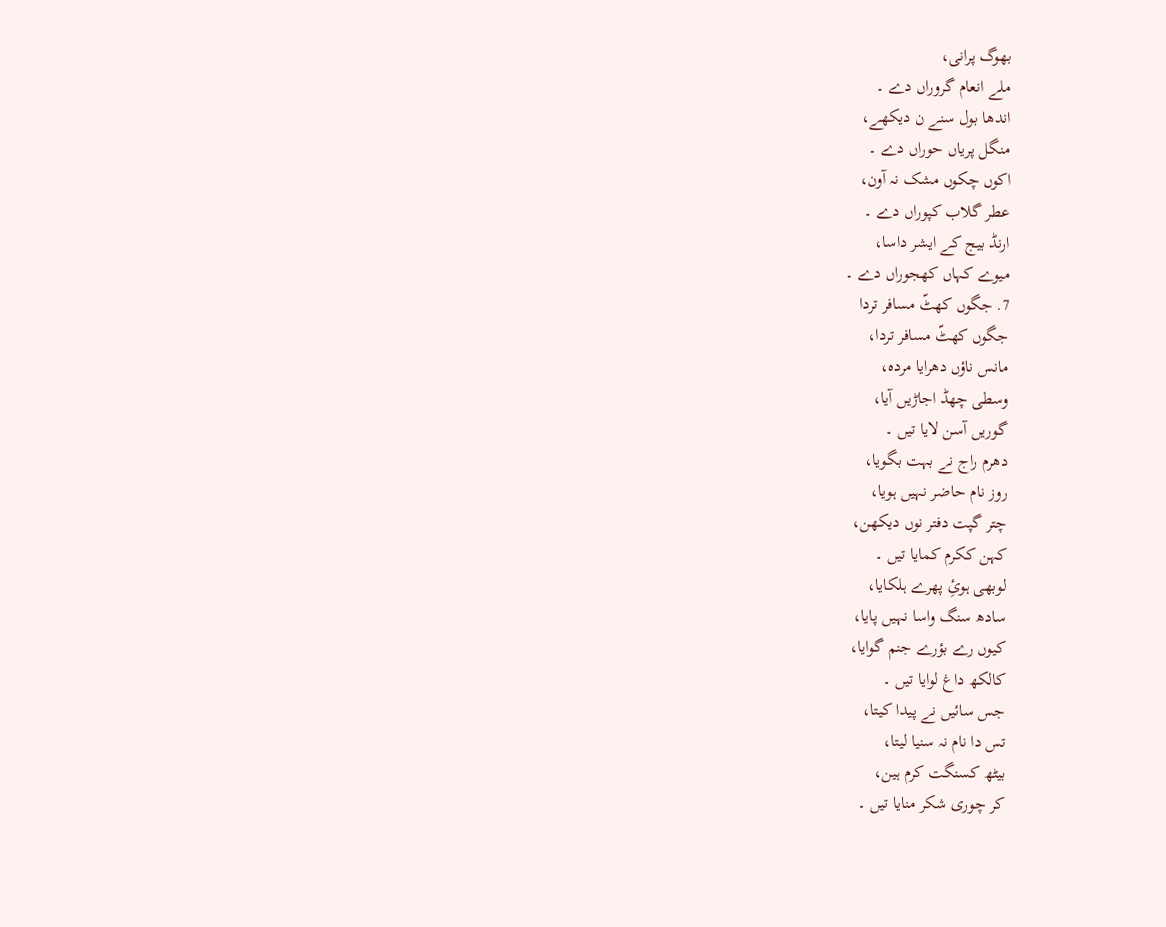بھوگ پرانی،
ملے انعام گروراں دے ۔
اندھا بول سنے ن دیکھے،
منگل پریاں حوراں دے ۔
اکوں چکوں مشک نہ آون،
عطر گلاب کپوراں دے ۔
ارنڈ بیج کے ایشر داسا،
میوے کہاں کھجوراں دے ۔
7. جگوں کھٹّ مسافر تردا
جگوں کھٹّ مسافر تردا،
مانس ناؤں دھرایا مردہ،
وسطی چھڈ اجاڑیں آیا،
گوریں آسن لایا تیں ۔
دھرم راج نے بہت بگویا،
روز نام حاضر نہیں ہویا،
چتر گپت دفتر نوں دیکھن،
کہن ککرم کمایا تیں ۔
لوبھی ہوئِ پھرے ہلکایا،
سادھ سنگ واسا نہیں پایا،
کیوں رے بؤرے جنم گوایا،
کالکھ داغ لوایا تیں ۔
جس سائیں نے پیدا کیتا،
تس دا نام نہ سنیا لیتا،
بیٹھ کسنگت کرم ہین،
کر چوری شکر منایا تیں ۔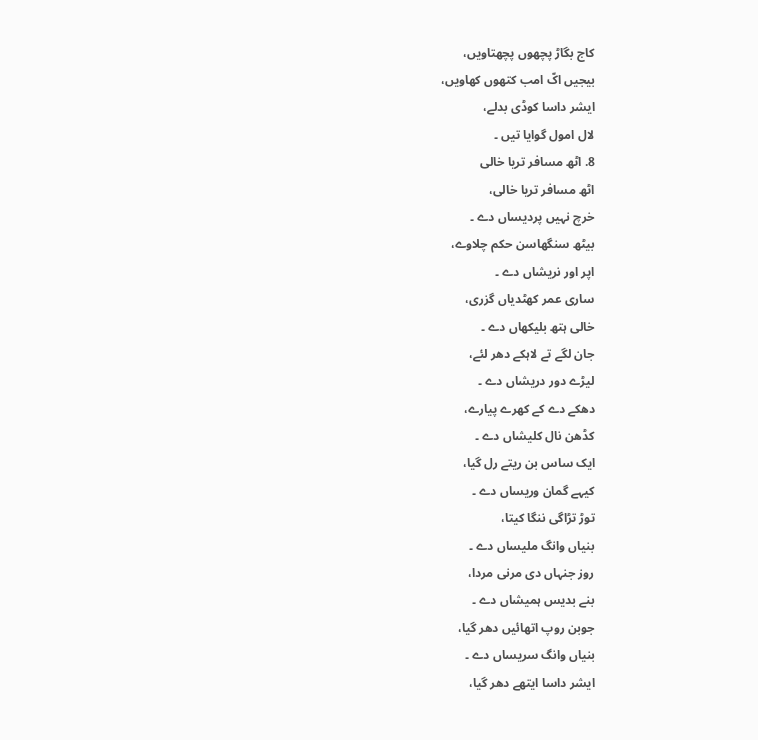کاج بگاڑ پچھوں پچھتاویں،
بیجیں اکّ امب کتھوں کھاویں،
ایشر داسا کوڈی بدلے،
لال امول گوایا تیں ۔
8. اٹھ مسافر تریا خالی
اٹھ مسافر تریا خالی،
خرچ نہیں پردیساں دے ۔
بیٹھ سنگھاسن حکم چلاوے،
اپر اور نریشاں دے ۔
ساری عمر کھٹدیاں گزری،
خالی ہتھ بلیکھاں دے ۔
جان لگے تے لاہکے دھر لئے،
لیڑے دور دریشاں دے ۔
دھکے دے کے کھرے پیارے،
کڈھن نال کلیشاں دے ۔
ایک ساس بن ریتے رل گیا،
کیہے گمان وریساں دے ۔
توڑ تڑاگی ننگا کیتا،
بنیاں وانگ ملیساں دے ۔
روز جنہاں دی مرنی مردا،
بنے بدیس ہمیشاں دے ۔
جوبن روپ اتھائیں دھر گیا،
بنیاں وانگ سریساں دے ۔
ایشر داسا ایتھے دھر گیا،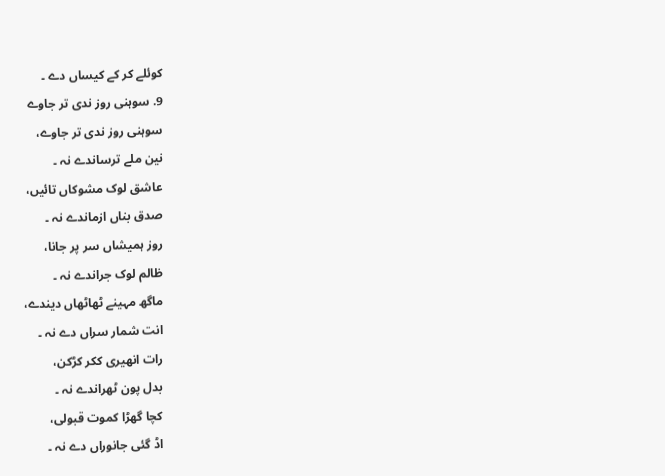کوئلے کر کے کیساں دے ۔
9. سوہنی روز ندی تر جاوے
سوہنی روز ندی تر جاوے،
نین ملے ترساندے نہ ۔
عاشق لوک مشوکاں تائیں،
صدق بناں ازماندے نہ ۔
روز ہمیشاں سر پر جانا،
ظالم لوک جراندے نہ ۔
ماگھ مہینے ٹھاٹھاں دیندے،
انت شمار سراں دے نہ ۔
رات انھیری ککر کڑکن،
بدل پون ٹھراندے نہ ۔
کچا گھڑا کموت قبولی،
اڈ گئی جانوراں دے نہ ۔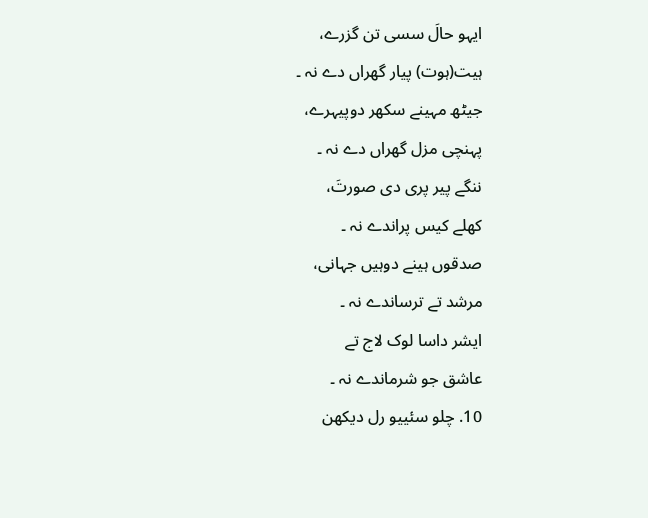ایہو حالَ سسی تن گزرے،
ہیت(ہوت) پیار گھراں دے نہ ۔
جیٹھ مہینے سکھر دوپیہرے،
پہنچی مزل گھراں دے نہ ۔
ننگے پیر پری دی صورتَ،
کھلے کیس پراندے نہ ۔
صدقوں ہینے دوہیں جہانی،
مرشد تے ترساندے نہ ۔
ایشر داسا لوک لاج تے
عاشق جو شرماندے نہ ۔
10. چلو سئییو رل دیکھن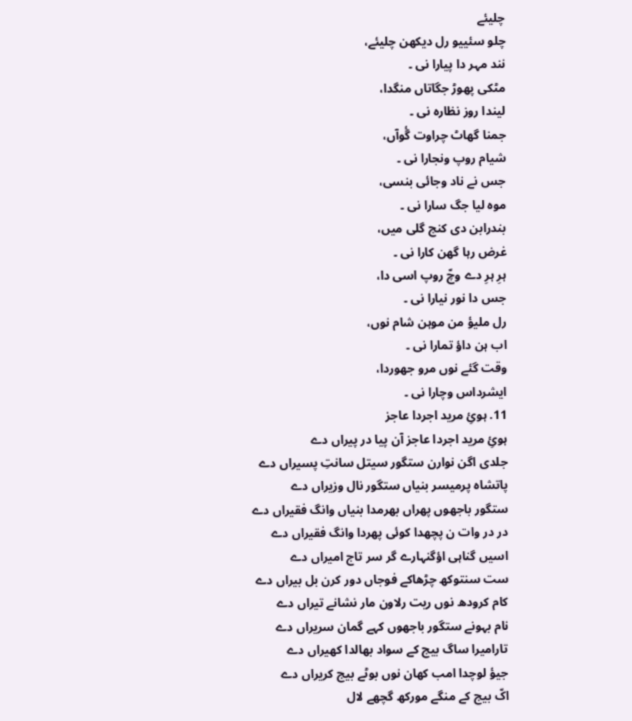چلیئے
چلو سئییو رل دیکھن چلیئے،
نند مہر دا پیارا نی ۔
مٹکی پھوڑ جگاتاں منگدا،
لیندا روز نظارہ نی ۔
جمنا گھاٹ چراوت گٔوآں،
شیام روپ ونجارا نی ۔
جس نے ناد وجائی بنسی،
موہ لیا جگ سارا نی ۔
بندرابن دی کنج گلی میں،
غرض رہا گھن کارا نی ۔
ہرِ ہرِ دے وچّ روپ اسی دا،
جس دا نور نیارا نی ۔
رل ملیؤ من موہن شام نوں،
اب ہن داؤ تمارا نی ۔
وقت گئے نوں مرو جھوردا،
ایشرداس وچارا نی ۔
11. ہوئِ مرید اجردا عاجز
ہوئِ مرید اجردا عاجز آن پیا در پیراں دے
جلدی اگن نوارن ستگور سیتل سانتِ پسیراں دے
پاتشاہ پرمیسر بنیاں ستگور نال وزیراں دے
ستگور باجھوں پھراں بھرمدا بنیاں وانگ فقیراں دے
در در وات ن پچھدا کوئی پھردا وانگ فقیراں دے
اسیں گناہی اؤگنہارے گر سر تاج امیراں دے
ست سنتوکھ چڑھاکے فوجاں دور کرن بل بیراں دے
کام کرودھ نوں ریت رلاون مار نشانے تیراں دے
نام بہونے ستگور باجھوں کہے گمان سریراں دے
تارامیرا ساگ بیج کے سواد بھالدا کھیراں دے
جیؤ لوچدا امب کھان نوں بوٹے بیج کریراں دے
اکّ بیج کے منگے مورکھ گچھے لال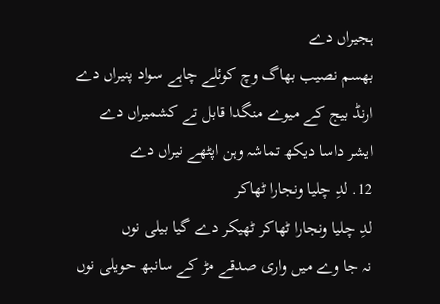ہجیراں دے
بھسم نصیب بھاگ وچ کوئلے چاہے سواد پنیراں دے
ارنڈ بیج کے میوے منگدا قابل تے کشمیراں دے
ایشر داسا دیکھ تماشہ وہن اپٹھے نیراں دے
12. لدِ چلیا ونجارا ٹھاکر
لدِ چلیا ونجارا ٹھاکر ٹھیکر دے گیا بیلی نوں
نہ جا وے میں واری صدقے مڑ کے سانبھ حویلی نوں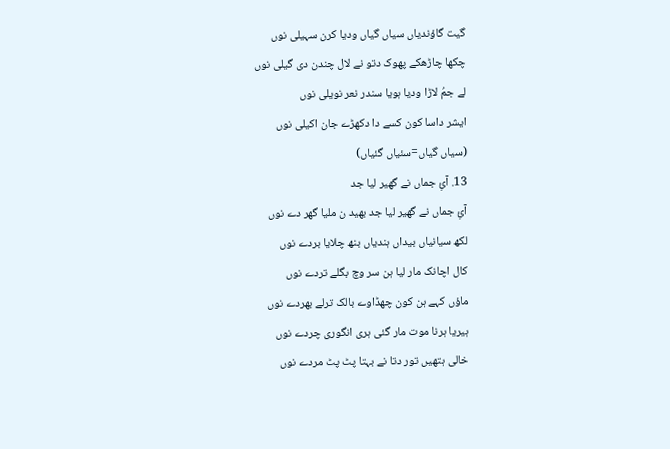گیت گاؤندیاں سیاں گیاں ودیا کرن سہیلی نوں
چکھا چاڑھکے پھوک دتو نے لال چندن دی گیلی نوں
لے جمُ لاڑا ودیا ہویا سندر نعر نویلی نوں
ایشر داسا کون کسے دا دکھڑے جان اکیلی نوں
(سیاں گیاں=سئیاں گئیاں)
13. آئِ جماں نے گھیر لیا جد
آئِ جماں نے گھیر لیا جد بھید ن ملیا گھر دے نوں
لکھ سیانیاں بیداں ہندیاں بنھ چلایا بردے نوں
کال اچانک مار لیا ہن سر وچ بگلے تردے نوں
ماؤں کہے ہن کون چھڈاوے بالک ترلے بھردے نوں
ہیریا ہرنا موت مار گئی ہری انگوری چردے نوں
خالی ہتھیں تور دتا نے بہتا پٹ پٹ مردے نوں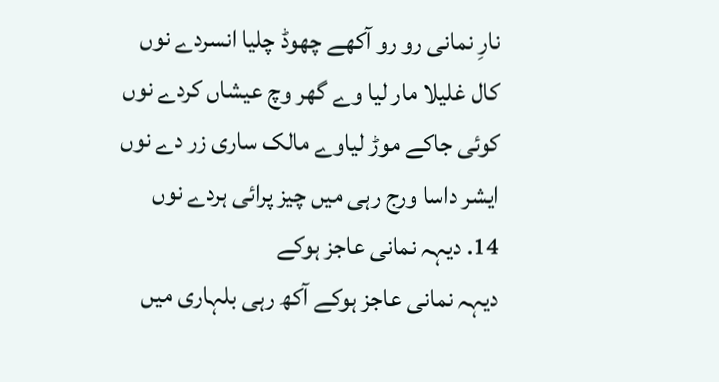نارِ نمانی رو رو آکھے چھوڈ چلیا انسردے نوں
کال غلیلا مار لیا وے گھر وچ عیشاں کردے نوں
کوئی جاکے موڑ لیاوے مالک ساری زر دے نوں
ایشر داسا ورج رہی میں چیز پرائی ہردے نوں
14. دیہہ نمانی عاجز ہوکے
دیہہ نمانی عاجز ہوکے آکھ رہی بلہاری میں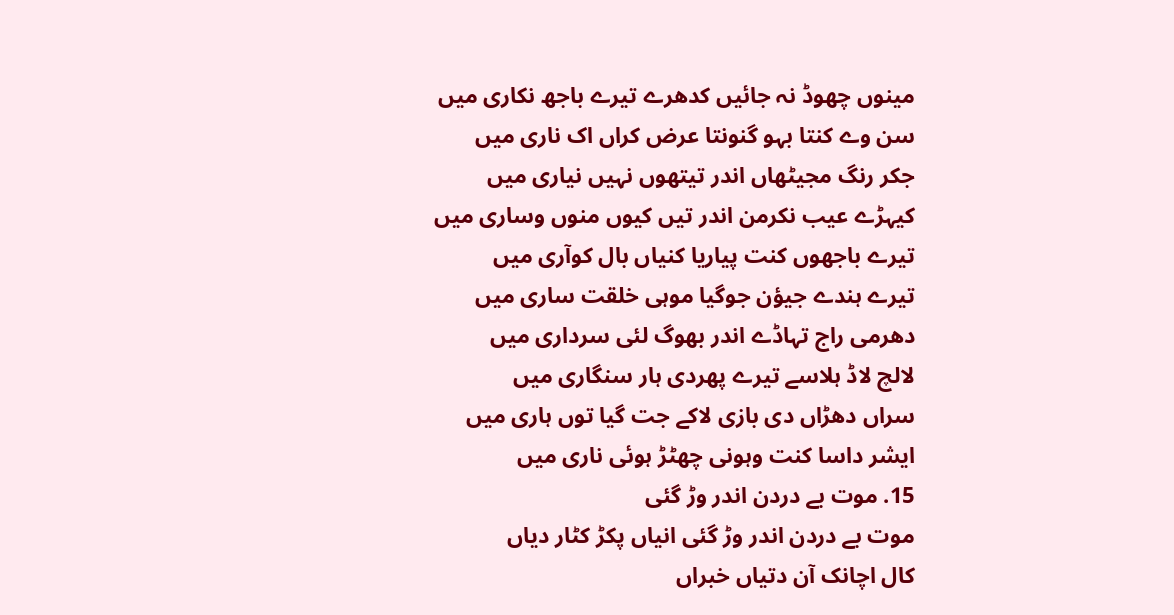مینوں چھوڈ نہ جائیں کدھرے تیرے باجھ نکاری میں
سن وے کنتا بہو گنونتا عرض کراں اک ناری میں
جکر رنگ مجیٹھاں اندر تیتھوں نہیں نیاری میں
کیہڑے عیب نکرمن اندر تیں کیوں منوں وساری میں
تیرے باجھوں کنت پیاریا کنیاں بال کوآری میں
تیرے ہندے جیؤن جوگیا موہی خلقت ساری میں
دھرمی راج تہاڈے اندر بھوگ لئی سرداری میں
لالچ لاڈ ہلاسے تیرے پھردی ہار سنگاری میں
سراں دھڑاں دی بازی لاکے جت گیا توں ہاری میں
ایشر داسا کنت وہونی چھٹڑ ہوئی ناری میں
15. موت بے دردن اندر وڑ گئی
موت بے دردن اندر وڑ گئی انیاں پکڑ کٹار دیاں
کال اچانک آن دتیاں خبراں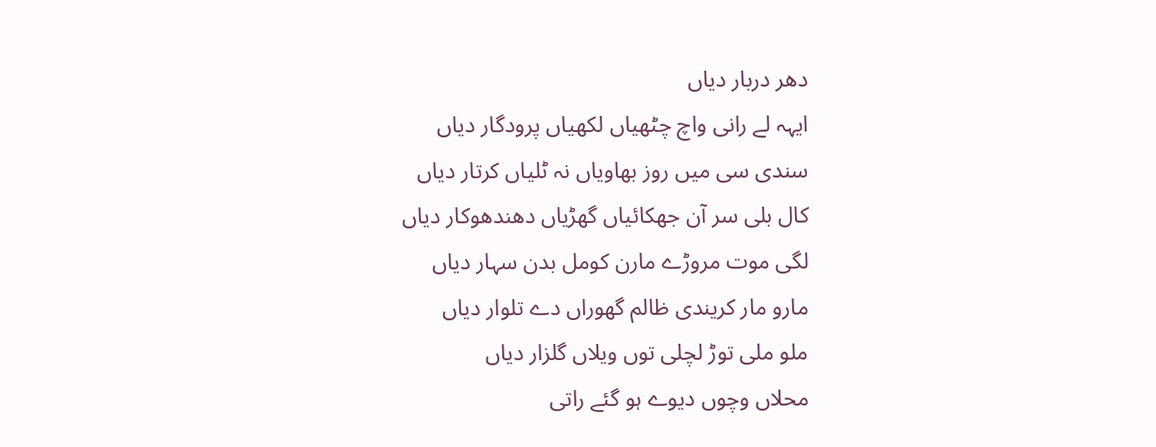دھر دربار دیاں
ایہہ لے رانی واچ چٹھیاں لکھیاں پرودگار دیاں
سندی سی میں روز بھاویاں نہ ٹلیاں کرتار دیاں
کال بلی سر آن جھکائیاں گھڑیاں دھندھوکار دیاں
لگی موت مروڑے مارن کومل بدن سہار دیاں
مارو مار کریندی ظالم گھوراں دے تلوار دیاں
ملو ملی توڑ لچلی توں ویلاں گلزار دیاں
محلاں وچوں دیوے ہو گئے راتی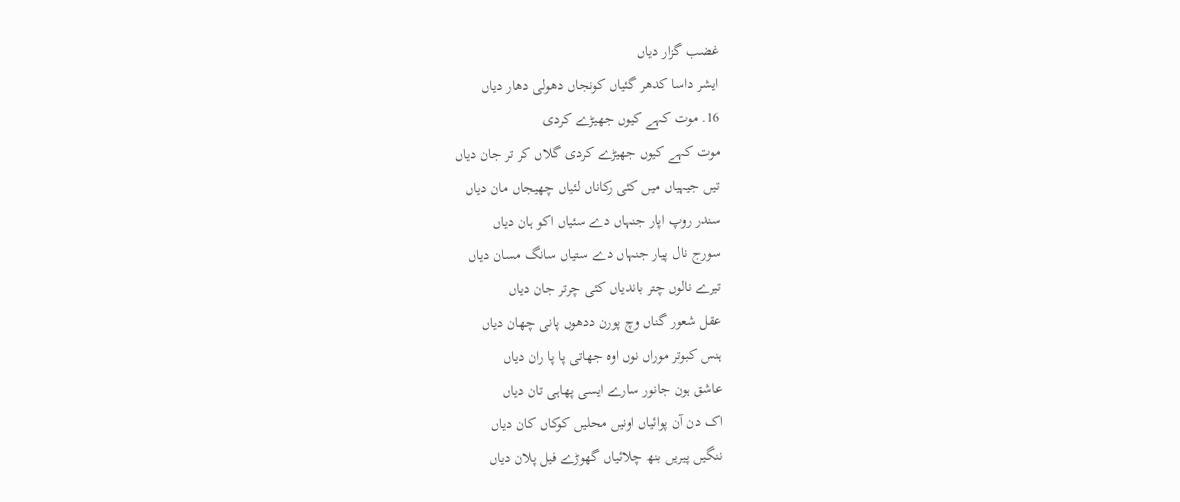غضب گزار دیاں
ایشر داسا کدھر گئیاں کونجاں دھولی دھار دیاں
16. موت کہے کیوں جھیڑے کردی
موت کہے کیوں جھیڑے کردی گلاں کر تر جان دیاں
تیں جیہیاں میں کئی رکاناں لئیاں چھیجاں مان دیاں
سندر روپ اپار جنہاں دے سئیاں اکو ہان دیاں
سورج نال پیار جنہاں دے ستیاں سانگ مسان دیاں
تیرے نالوں چتر باندیاں کئی چرتر جان دیاں
عقل شعور گناں وچ پورن ددھوں پانی چھان دیاں
ہنس کبوتر موراں نوں اوہ جھاتی پا پا ران دیاں
عاشق ہون جانور سارے ایسی پھاہی تان دیاں
اک دن آن پوائیاں اونیں محلیں کوکاں کان دیاں
ننگیں پیریں بنھ چلائیاں گھوڑے فیل پلان دیاں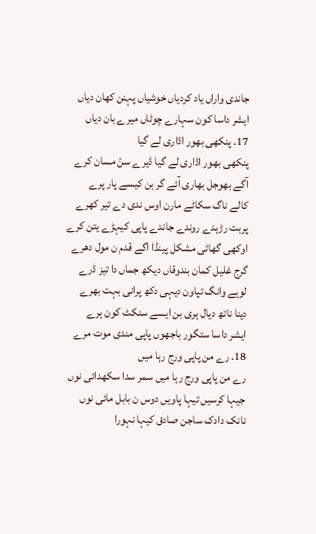جاندی واراں یاد کردیاں خوشیاں پہنن کھان دیاں
ایشر داسا کون سہارے چوٹاں میرے بان دیاں
17. پنکھی بھور اڈاری لے گیا
پنکھی بھور اڈاری لے گیا ڈیرے سنّ مسان کرے
آگے بھوجل بھاری آئے گر بن کیسے پار پرے
کالے ناگ سکاٹے مارن اوس ندی دے تیر کھرے
پربت رڑہدے روندے جاندے پاپی کیہڑے یتن کرے
اوکھی گھاٹی مشکل پینڈا اگے قدم ن مول دھرے
گرج غلیل کمان بندوقاں دیکھ جماں دا تیز ڈرے
لوہے وانگ تپاون دیہی دکھ پرانی بہت بھرے
دینا ناتھ دیال ہری بن ایسے سنکٹ کون ہرے
ایشر داسا ستگور باجھوں پاپی مندی موت مرے
18. رے من پاپی ورج رہا میں
رے من پاپی ورج رہا میں سمر سدا سکھدائی نوں
جیہا کرسیں تیہا پاویں دوس ن بابل مائی نوں
نانک دادک ساجن صادق کیہا نہورا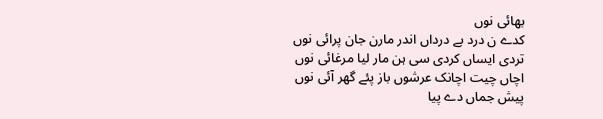بھائی نوں
کدے ن درد بے درداں اندر مارن جان پرائی نوں
تردی ایساں کردی سی ہن مار لیا مرغائی نوں
اچاں چیت اچانک عرشوں باز پئے گھر آئی نوں
پیش جماں دے پیا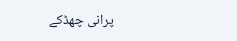پرانی چھڈکے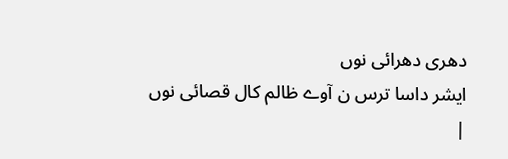دھری دھرائی نوں
ایشر داسا ترس ن آوے ظالم کال قصائی نوں
|